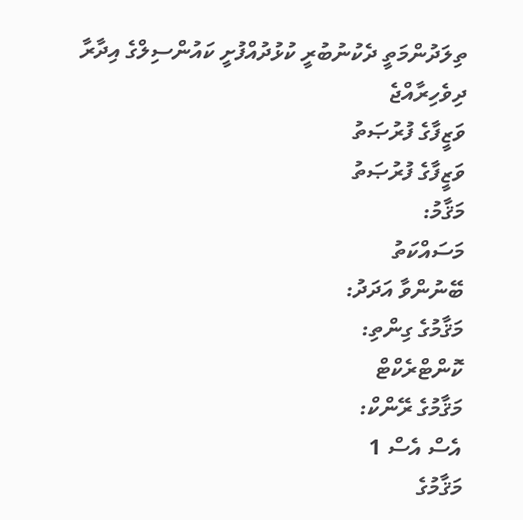ތިލަދުންމަތީ ދެކުނުބުރީ ކުޅުދުއްފުށީ ކައުންސިލްގެ އިދާރާ
ދިވެހިރާއްޖެ
ވަޒީފާގެ ފުރުޞަތު
ވަޒީފާގެ ފުރުޞަތު
މަޤާމު:
މަސައްކަތު
ބޭނުންވާ އަދަދު:
މަޤާމުގެ ގިންތި:
ކޮންޓްރެކްޓް
މަޤާމުގެ ރޭންކް:
އެސް އެސް 1
މަޤާމުގެ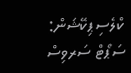ކްލެސިޕިކޭޝަން:
ސަޕޯޓް ސަރވިސް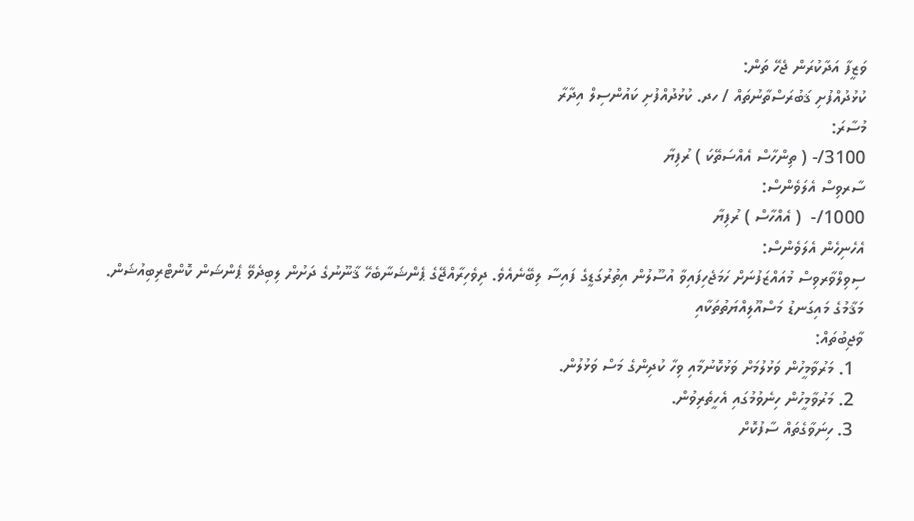ވަޒީފާ އަދާކުރަން ޖެހޭ ތަން:
ކުޅުދުއްފުށި ޤަބުރަސްތާނުތައް / ހދ. ކުޅުދުއްފުށި ކައުންސިލް އިދާރާ
މުސާރަ:
3100/- ( ތިންހާސް އެއްސަތޭކަ ) ރުފިޔާ
ސާރވިސް އެލަވެންސް:
1000/-  ( އެއްހާސް ) ރުފިޔާ
އެހެނިހެން އެލަވެންސް:
ސިވިލްވާރވިސް މުއައްޒަފުނަށް ހަމަޖެހިފައިވާ އުސޫލުން އިތުރުގަޑީގެ ފައިސާ ލިބޭނެއެވެ. ދިވެހިރާއްޖޭގެ ޕެންޝަނާބެހޭ ޤާނޫނުގެ ދަށުން ލިބިދެވޭ ޕެންޝަން ކޮންޓްރިބިއުޝަން.
މަޤާމުގެ މައިގަނޑު މަސްއޫލިއްޔަތުތަކާއި
ވާޖިބުތައް:
  1. މަރުވާމީހުން ވަޅުލުމަށް ވަޅުކޮނުމާއި ވިހާ ކުދިންގެ މަސް ވަޅުލުން.
  2. މަރުވާމީހުން ހިނެވުމުގައި އެހީތެރިވުން.
  3. ހިނަވާގެތައް ސާފުކޮށް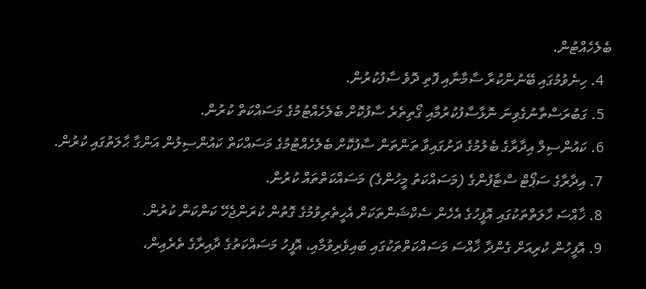ބެލެހެއްޓުން.
  4. ހިނެވުމުގައި ބޭނުންކުރާ ސާމާނާއި ފޮތި ދޮވެ ސާފުކުރުން.
  5. ގަބުރަސްތާނުގެވިނަ ނޮޅާސާފުކުރުމާއި ގޯތިތެރެ ސާފުކޮށް ބެލެހެއްޓުމުގެ މަސައްކަތް ކުރުން.
  6. ކައުންސިލް އިދާރާގެ ބެލުމުގެ ދަށުގައިވާ ތަންތަން ސާފުކޮށް ބެލެހެއްޓުމުގެ މަސައްކަތް ކައުންސިލުން އަންގާ ޙާލަތުގައި ކުރުން.
  7. އިދާރާގެ ސަޕޯޓް ސްޓާފުންގެ (މަސައްކަތު މީހުންގެ) މަސައްކަތްތައް ކުރުން.
  8. ޚާއްސަ ހާލަތްތަކުގައި އޮފީހުގެ އެހެން ސެކްޝަންތަކަށް އެހީތެރިވުމުގެ ގޮތުން ކުރަންޖެހޭ ކަންކަން ކުރުން.
  9. އޮފީހުން ކުރިއަށް ގެންދާ ޚާއްސަ މަސައްކަތްތަކުގައި ބައިވެރިވުމާއި، އޮފީހު މަސައްކަތުގެ ދާއިރާގެ ތެރެއިން،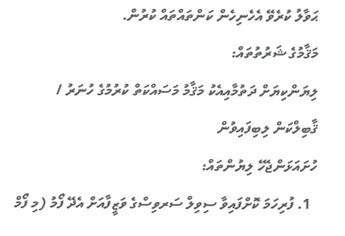ޙަވާލު ކުރެވޭ އެހެނިހެން ކަންތައްތައް ކުރުން.
މަޤާމުގެ ޝަރުތުތައް:
ލިޔަންކިޔަށް ދަތުމާއިއެކު މަޤާމު މަސައްކަތް ކުރުމުގެ ހުނަރު / ޤާބިލްކަން ލިބިފައިވުން
ހުށައަޅަންޖެހޭ ލިޔުންތައް:
  1. ފުރިހަމަ ކޮށްފައިވާ ސިވިލް ސަރވިސްގެ ވަޒީފާއަށް އެދޭ ފޯމު (މި ފޯމް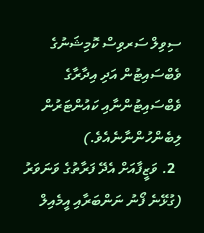ސިވިލް ސަރވިސް ކޮމިޝަނުގެ ވެބްސައިޓުން އަދި އިދާރާގެ ވެބްސައިޓުންނާއި ކައުންޓަރުން ލިބެންހުންނާނެއެވެ.)
  2. ވަޒީފާއަށް އެދޭ ފަރާތުގެ ވަނަވަރު (ގުޅޭނެ ފޯނު ނަންބަރާއި އީމެއިލް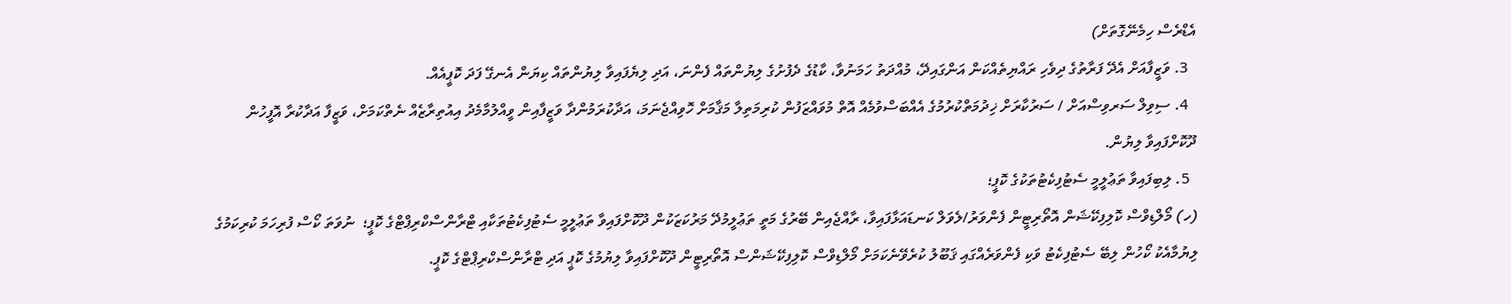އެޑްރެސް ހިމެނޭގޮތަށް)
  3. ވަޒީފާއަށް އެދޭ ފަރާތުގެ ދިވެހި ރައްޔިތެއްކަން އަންގައިދޭ، މުއްދަތު ހަމަނުވާ، ކާޑުގެ ދެފުށުގެ ލިޔުންތައް ފެންނަ، އަދި ލިޔެފައިވާ ލިޔުންތައް ކިޔަން އެނގޭ ފަދަ ކޮޕީއެއް.
  4. ސިވިލް ސަރވިސްއަށް / ސަރުކާރަށް ޚިދުމަތްކުރުމުގެ އެއްބަސްވުމެއް އޮތް މުވައްޒަފުން ކުރިމަތިލާ މަޤާމަށް ހޮވިއްޖެނަމަ، އަދާކުރަމުންދާ ވަޒީފާއިން ވީއްލުމާމެދު އިއުތިރާޒެއް ނެތްކަމަށް، ވަޒީފާ އަދާކުރާ އޮފީހުން ދޫކޮށްފައިވާ ލިޔުން.
  5. ލިބިފައިވާ ތަޢުލީމީ ސެޓުފިކެޓުތަކުގެ ކޮޕީ؛
(ހ) މޯލްޑިވްސް ކޮލިފިކޭޝަން އޮތޯރިޓީން ފެންވަރު/ލެވަލް ކަނޑައަޅާފައިވާ، ރާއްޖެއިން ބޭރުގެ މަތީ ތަޢުލީމުދޭ މަރުކަޒަކުން ދޫކޮށްފައިވާ ތަޢުލީމީ ސެޓުފިކެޓުތަކާއި ޓްރާންސްކްރިޕްޓްގެ ކޮޕީ؛  ނުވަތަ ކޯސް ފުރިހަމަ ކުރިކަމުގެ ލިޔުމާއެކު ކޯހުން ލިބޭ ސެޓުފިކެޓު ވަކި ފެންވަރެއްގައި ޤަބޫލު ކުރެވޭނެކަމަށް މޯލްޑިވްސް ކޮލިފިކޭޝަންސް އޮތޯރިޓީން ދޫކޮށްފައިވާ ލިޔުމުގެ ކޮޕީ އަދި ޓްރާންސްކްރިޕްޓްގެ ކޮޕީ.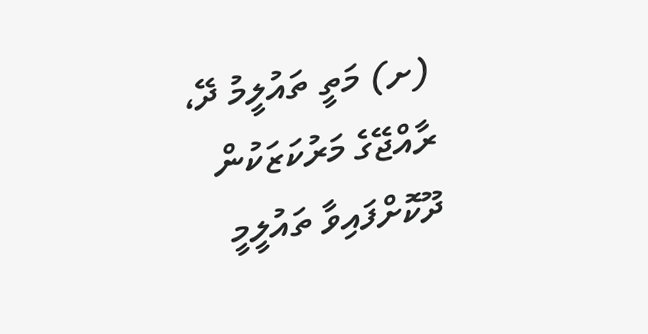(ށ) މަތީ ތައުލީމު ދޭ، ރާއްޖޭގެ މަރުކަޒަކުން ދޫކޮށްފައިވާ ތައުލީމީ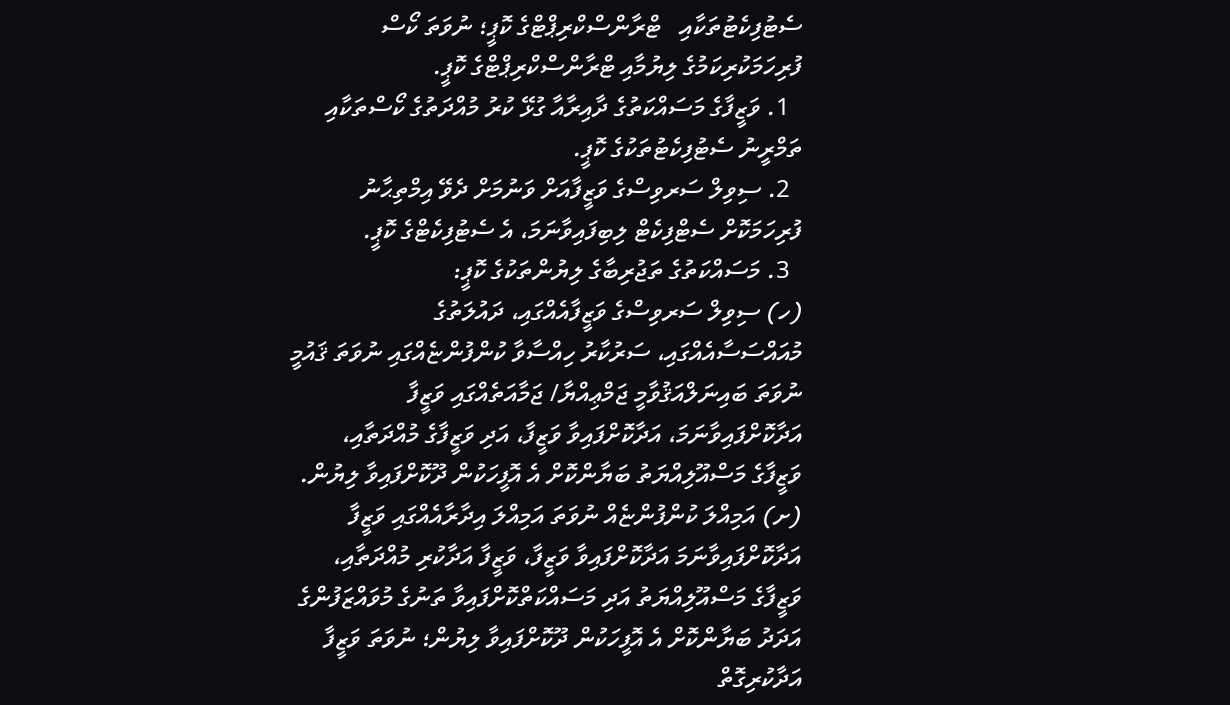ސެޓުފިކެޓުތަކާއި   ޓްރާންސްކްރިޕްޓްގެ ކޮޕީ؛ ނުވަތަ ކޯސް ފުރިހަމަކުރިކަމުގެ ލިޔުމާއި ޓްރާންސްކްރިޕްޓްގެ ކޮޕީ.
  1. ވަޒީފާގެ މަސައްކަތުގެ ދާއިރާއާ ގުޅޭ ކުރު މުއްދަތުގެ ކޯސްތަކާއި ތަމްރީނު ސެޓުފިކެޓުތަކުގެ ކޮޕީ.
  2. ސިވިލް ސަރވިސްގެ ވަޒީފާއަށް ވަނުމަށް ދެވޭ އިމްތިޙާނު ފުރިހަމަކޮށް ސެޓްފިކެޓް ލިބިފައިވާނަމަ، އެ ސެޓުފިކެޓްގެ ކޮޕީ.
  3. މަސައްކަތުގެ ތަޖުރިބާގެ ލިޔުންތަކުގެ ކޮޕީ:
(ހ) ސިވިލް ސަރވިސްގެ ވަޒީފާއެއްގައި، ދައުލަތުގެ މުއައްސަސާއެއްގައި، ސަރުކާރު ހިއްސާވާ ކުންފުންޏެއްގައި ނުވަތަ ޤައުމީ ނުވަތަ ބައިނަލްއަޤުވާމީ ޖަމްޢިއްޔާ/ ޖަމާއަތެއްގައި ވަޒީފާ އަދާކޮށްފައިވާނަމަ، އަދާކޮށްފައިވާ ވަޒީފާ، އަދި ވަޒީފާގެ މުއްދަތާއި، ވަޒީފާގެ މަސްއޫލިއްޔަތު ބަޔާންކޮށް އެ އޮފީހަކުން ދޫކޮށްފައިވާ ލިޔުން.
(ށ) އަމިއްލަ ކުންފުންޏެއް ނުވަތަ އަމިއްލަ އިދާރާއެއްގައި ވަޒީފާ އަދާކޮށްފައިވާނަމަ އަދާކޮށްފައިވާ ވަޒީފާ، ވަޒީފާ އަދާކުރި މުއްދަތާއި، ވަޒީފާގެ މަސްއޫލިއްޔަތު އަދި މަސައްކަތްކޮށްފައިވާ ތަނުގެ މުވައްޒަފުންގެ އަދަދު ބަޔާންކޮށް އެ އޮފީހަކުން ދޫކޮށްފައިވާ ލިޔުން؛ ނުވަތަ ވަޒީފާ އަދާކުރިގޮތް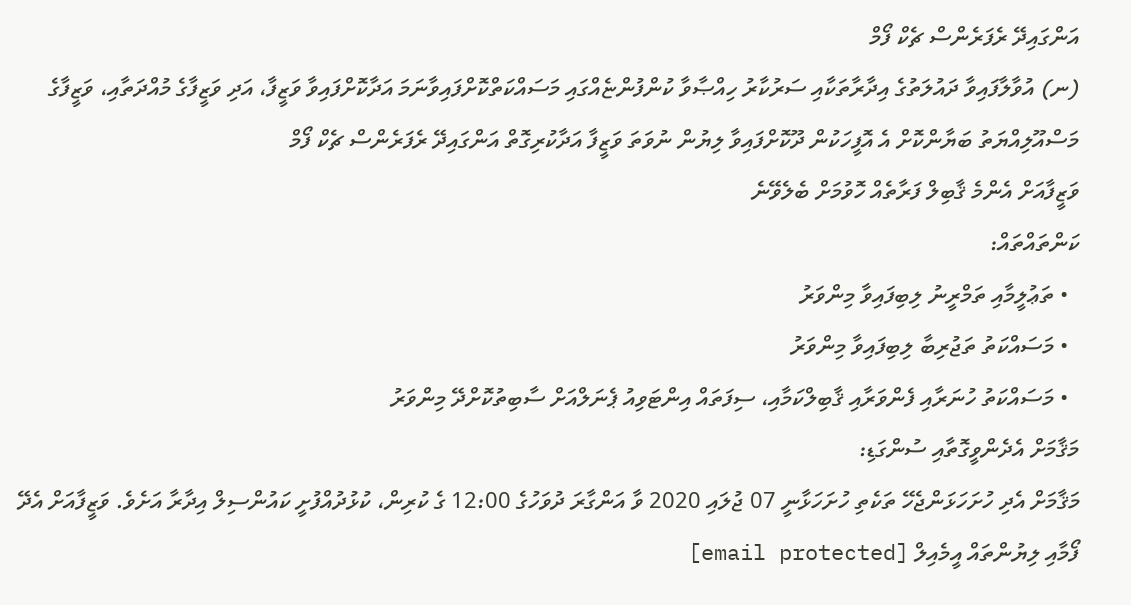އަންގައިދޭ ރެފަރެންސް ޗެކް ފޯމް
(ނ) އުވާލާފައިވާ ދައުލަތުގެ އިދާރާތަކާއި ސަރުކާރު ހިއްޞާވާ ކުންފުންޏެއްގައި މަސައްކަތްކޮށްފައިވާނަމަ އަދާކޮށްފައިވާ ވަޒީފާ، އަދި ވަޒީފާގެ މުއްދަތާއި، ވަޒީފާގެ މަސްއޫލިއްޔަތު ބަޔާންކޮށް އެ އޮފީހަކުން ދޫކޮށްފައިވާ ލިޔުން ނުވަތަ ވަޒީފާ އަދާކުރިގޮތް އަންގައިދޭ ރެފަރެންސް ޗެކް ފޯމް
ވަޒީފާއަށް އެންމެ ޤާބިލް ފަރާތެއް ހޮވުމަށް ބެލެވޭނެ
ކަންތައްތައް:
  • ތަޢުލީމާއި ތަމްރީނު ލިބިފައިވާ މިންވަރު
  • މަސައްކަތު ތަޖުރިބާ ލިބިފައިވާ މިންވަރު
  • މަސައްކަތު ހުނަރާއި ފެންވަރާއި ޤާބިލްކަމާއި، ސިފަތައް އިންޓަވިއު ޕެނަލްއަށް ސާބިތުކޮށްދޭ މިންވަރު
މަޤާމަށް އެދެންވީގޮތާއި ސުންގަޑި:
މަޤާމަށް އެދި ހުށަހަޅަންޖެހޭ ތަކެތި ހުށަހަޅާނީ 07 ޖުލައި 2020 ވާ އަންގާރަ ދުވަހުގެ 12:00 ގެ ކުރިން، ކުޅުދުއްފުށީ ކައުންސިލް އިދާރާ އަށެވެ. ވަޒީފާއަށް އެދޭ ފޯމާއި ލިޔުންތައް އީމެއިލް [email protected]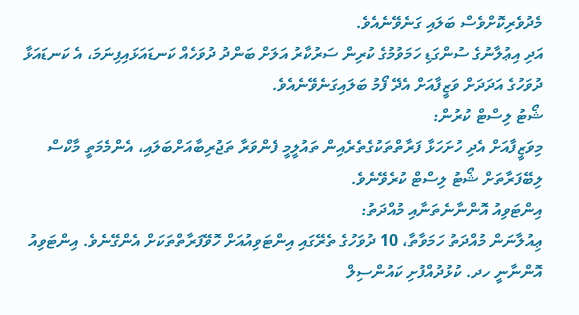މެދުވެރިކޮށްވެސް ބަލައި ގަނެވޭނެއެވެ.
އަދި އިޢުލާނުގެ ސުންގަޑި ހަމަވުމުގެ ކުރިން ސަރުކާރު އަލަށް ބަންދު ދުވަހެއް ކަނޑައަޅައިފިނަމަ، އެ ކަނޑައަޅާ ދުވަހުގެ އަދަދަށް ވަޒީފާއަށް އެދޭ ފޯމު ބަލައިގަނެވޭނެއެވެ.
ޝޯޓު ލިސްޓް ކުރުން:
މިވަޒީފާއަށް އެދި ހުށަހަޅާ ފަރާތްތަކުގެތެރެއިން ތައުލީމީ ފެންވަރާ ތަޖުރިބާއަށްބަލައި، އެންމެމަތީ މާކްސް ލިބޭފަރާތަށް ޝޯޓު ލިސްޓް ކުރެވޭނެވެ.
އިންޓަވިއު އޮންނާނެތަނާއި މުއްދަތު:
ޢިއުލާނަން މުއްދަތު ހަމަވާތާ، 10 ދުވަހުގެ ތެރޭގައި އިންޓަވިއުއަށް ހޮވޭފަރާތްތަކަށް އެންގޭނެވެ. އިންޓަވިއު އޮންނާނީ ހދ. ކުޅުދުއްފުށި ކައުންސިލް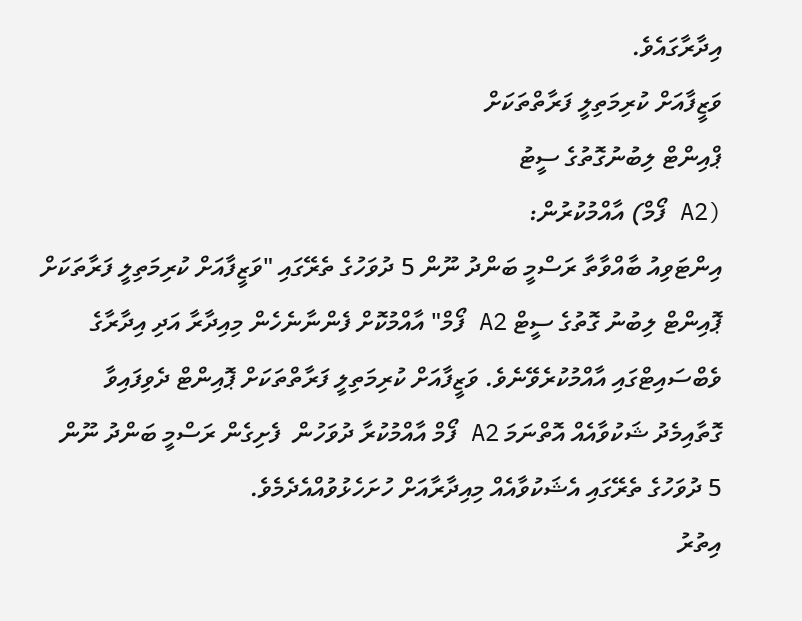އިދާރާގައެވެ.
ވަޒީފާއަށް ކުރިމަތިލީ ފަރާތްތަކަށް
ޕްއިންޓް ލިބުނުގޮތުގެ ސީޓު
(A2 ފޯމް) އާއްމުކުރުން:
އިންޓަވިއު ބާއްވާތާ ރަސްމީ ބަންދު ނޫން 5 ދުވަހުގެ ތެރޭގައި "ވަޒީފާއަށް ކުރިމަތިލީ ފަރާތަކަށް ޕޮއިންޓް ލިބުނު ގޮތުގެ ސީޓް A2 ފޯމް" އާއްމުކޮށް ފެންނާނެހެން މިއިދާރާ އަދި އިދާރާގެ ވެބްސައިޓްގައި އާއްމުކުރެވޭނެވެ. ވަޒީފާއަށް ކުރިމަތިލީ ފަރާތްތަކަށް ޕޮއިންޓް ދެވިފައިވާ ގޮތާއިމެދު ޝަކުވާއެއް އޮތްނަމަ A2 ފޯމް އާއްމުކުރާ ދުވަހުން  ފެށިގެން ރަސްމީ ބަންދު ނޫން 5 ދުވަހުގެ ތެރޭގައި އެޝަކުވާއެއް މިއިދާރާއަށް ހުށަހެޅުވުއްއެދެމެވެ.
އިތުރު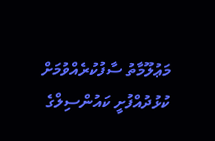މަޢުލޫމާތު ސާފުކުރެއްވުމަށް ކުޅުދުއްފުށީ ކައުންސިލްގެ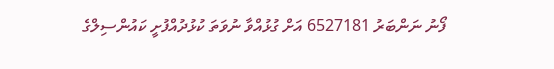ފޯނު ނަންބަރު 6527181 އަށް ގުޅުއްވާ ނުވަތަ ކުޅުދުއްފުށީ ކައުންސިލްގެ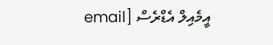އީމެއިލް އެޑްރެސް [email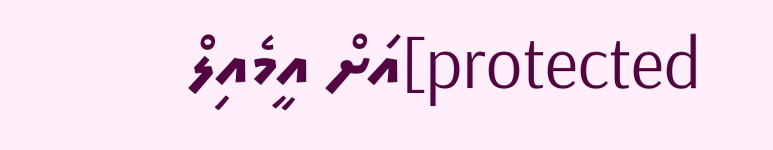protected]އަށް އީމެއިލް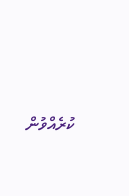ކުރެއްވުން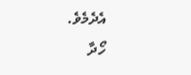އެދެމެވެ.
ހޯދާ